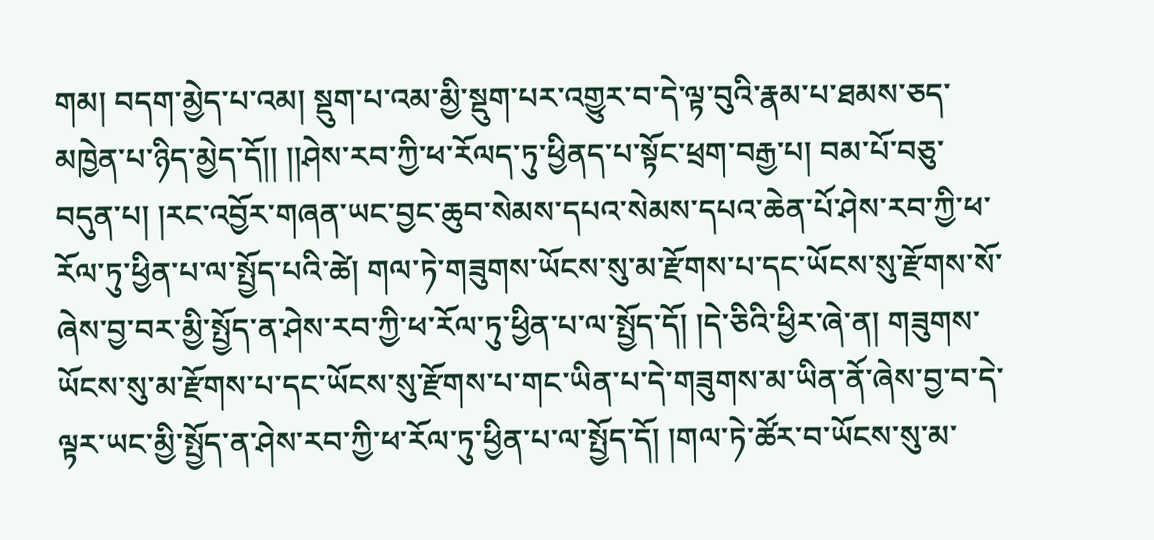གམ། བདག་མྱེད་པ་འམ། སྡུག་པ་འམ་མྱི་སྡུག་པར་འགྱུར་བ་དེ་ལྟ་བུའི་རྣམ་པ་ཐམས་ཅད་མཁྱེན་པ་ཉིད་མྱེད་དོ།། །།ཤེས་རབ་ཀྱི་ཕ་རོལད་ཏུ་ཕྱིནད་པ་སྟོང་ཕྲག་བརྒྱ་པ། བམ་པོ་བཅུ་བདུན་པ། །རང་འབྱོར་གཞན་ཡང་བྱང་ཆུབ་སེམས་དཔའ་སེམས་དཔའ་ཆེན་པོ་ཤེས་རབ་ཀྱི་ཕ་རོལ་ཏུ་ཕྱིན་པ་ལ་སྤྱོད་པའི་ཚེ། གལ་ཏེ་གཟུགས་ཡོངས་སུ་མ་རྫོགས་པ་དང་ཡོངས་སུ་རྫོགས་སོ་ཞེས་བྱ་བར་མྱི་སྤྱོད་ན་ཤེས་རབ་ཀྱི་ཕ་རོལ་ཏུ་ཕྱིན་པ་ལ་སྤྱོད་དོ། །དེ་ཅིའི་ཕྱིར་ཞེ་ན། གཟུགས་ཡོངས་སུ་མ་རྫོགས་པ་དང་ཡོངས་སུ་རྫོགས་པ་གང་ཡིན་པ་དེ་གཟུགས་མ་ཡིན་ནོ་ཞེས་བྱ་བ་དེ་ལྟར་ཡང་མྱི་སྤྱོད་ན་ཤེས་རབ་ཀྱི་ཕ་རོལ་ཏུ་ཕྱིན་པ་ལ་སྤྱོད་དོ། །གལ་ཏེ་ཚོར་བ་ཡོངས་སུ་མ་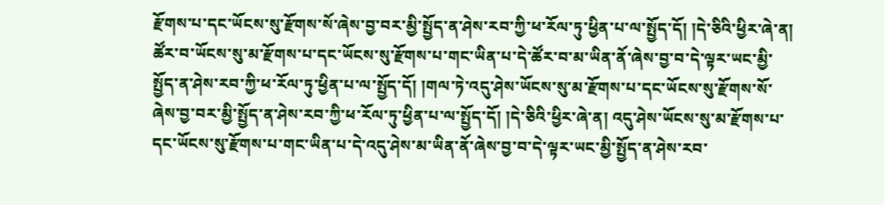རྫོགས་པ་དང་ཡོངས་སུ་རྫོགས་སོ་ཞེས་བྱ་བར་མྱི་སྤྱོད་ན་ཤེས་རབ་ཀྱི་ཕ་རོལ་ཏུ་ཕྱིན་པ་ལ་སྤྱོད་དོ། །དེ་ཅིའི་ཕྱིར་ཞེ་ན། ཚོར་བ་ཡོངས་སུ་མ་རྫོགས་པ་དང་ཡོངས་སུ་རྫོགས་པ་གང་ཡིན་པ་དེ་ཚོར་བ་མ་ཡིན་ནོ་ཞེས་བྱ་བ་དེ་ལྟར་ཡང་མྱི་སྤྱོད་ན་ཤེས་རབ་ཀྱི་ཕ་རོལ་ཏུ་ཕྱིན་པ་ལ་སྤྱོད་དོ། །གལ་ཏེ་འདུ་ཤེས་ཡོངས་སུ་མ་རྫོགས་པ་དང་ཡོངས་སུ་རྫོགས་སོ་ཞེས་བྱ་བར་མྱི་སྤྱོད་ན་ཤེས་རབ་ཀྱི་ཕ་རོལ་ཏུ་ཕྱིན་པ་ལ་སྤྱོད་དོ། །དེ་ཅིའི་ཕྱིར་ཞེ་ན། འདུ་ཤེས་ཡོངས་སུ་མ་རྫོགས་པ་དང་ཡོངས་སུ་རྫོགས་པ་གང་ཡིན་པ་དེ་འདུ་ཤེས་མ་ཡིན་ནོ་ཞེས་བྱ་བ་དེ་ལྟར་ཡང་མྱི་སྤྱོད་ན་ཤེས་རབ་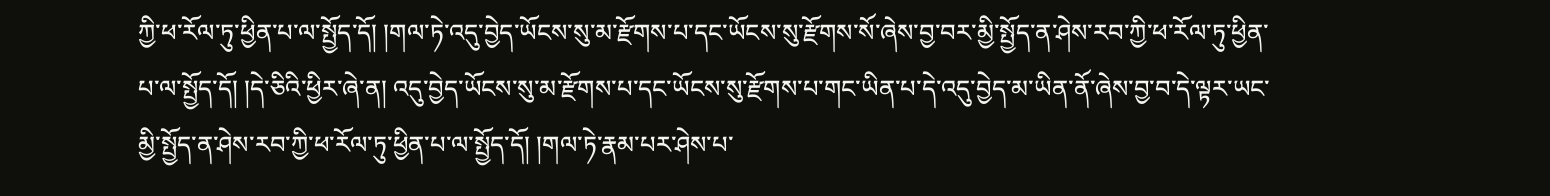ཀྱི་ཕ་རོལ་ཏུ་ཕྱིན་པ་ལ་སྤྱོད་དོ། །གལ་ཏེ་འདུ་བྱེད་ཡོངས་སུ་མ་རྫོགས་པ་དང་ཡོངས་སུ་རྫོགས་སོ་ཞེས་བྱ་བར་མྱི་སྤྱོད་ན་ཤེས་རབ་ཀྱི་ཕ་རོལ་ཏུ་ཕྱིན་པ་ལ་སྤྱོད་དོ། །དེ་ཅིའི་ཕྱིར་ཞེ་ན། འདུ་བྱེད་ཡོངས་སུ་མ་རྫོགས་པ་དང་ཡོངས་སུ་རྫོགས་པ་གང་ཡིན་པ་དེ་འདུ་བྱེད་མ་ཡིན་ནོ་ཞེས་བྱ་བ་དེ་ལྟར་ཡང་མྱི་སྤྱོད་ན་ཤེས་རབ་ཀྱི་ཕ་རོལ་ཏུ་ཕྱིན་པ་ལ་སྤྱོད་དོ། །གལ་ཏེ་རྣམ་པར་ཤེས་པ་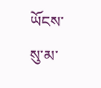ཡོངས་སུ་མ་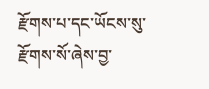རྫོགས་པ་དང་ཡོངས་སུ་རྫོགས་སོ་ཞེས་བྱ་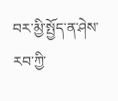བར་མྱི་སྤྱོད་ན་ཤེས་རབ་ཀྱི་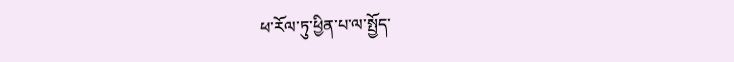ཕ་རོལ་ཏུ་ཕྱིན་པ་ལ་སྤྱོད་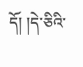དོ། །དེ་ཅིའི་